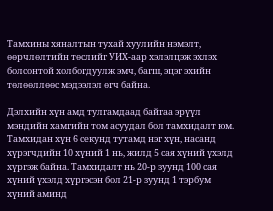Тамхины хяналтын тухай хуулийн нэмэлт, өөрчлөлтийн төслийг УИХ-аар хэлэлцэж эхлэх болсонтой холбогдуулж эмч, багш, эцэг эхийн төлөөллөөс мэдээлэл өгч байна.

Дэлхийн хүн амд тулгамдаад байгаа эрүүл мэндийн хамгийн том асуудал бол тамхидалт юм. Тамхидан хүн 6 секунд тутамд нэг хүн, насанд хүрэгчдийн 10 хүний 1 нь, жилд 5 сая хүний үхэлд хүргэж байна. Тамхидалт нь 20-р зуунд 100 сая хүний үхэлд хүргэсэн бол 21-р зуунд 1 тэрбум хүний аминд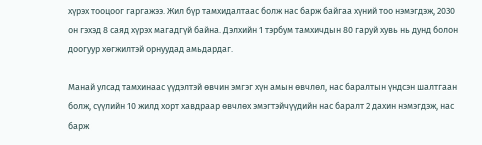хүрэх тооцоог гаргажээ. Жил бүр тамхидалтаас болж нас барж байгаа хүний тоо нэмэгдэж, 2030 он гэхэд 8 саяд хүрэх магадгүй байна. Дэлхийн 1 тэрбум тамхичдын 80 гаруй хувь нь дунд болон доогуур хөгжилтэй орнуудад амьдардаг.

Манай улсад тамхинаас үүдэлтэй өвчин эмгэг хүн амын өвчлөл, нас баралтын үндсэн шалтгаан болж, сүүлийн 10 жилд хорт хавдраар өвчлөх эмэгтэйчүүдийн нас баралт 2 дахин нэмэгдэж, нас барж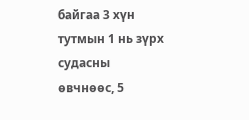байгаа 3 хүн тутмын 1 нь зүрх судасны өвчнөөс, 5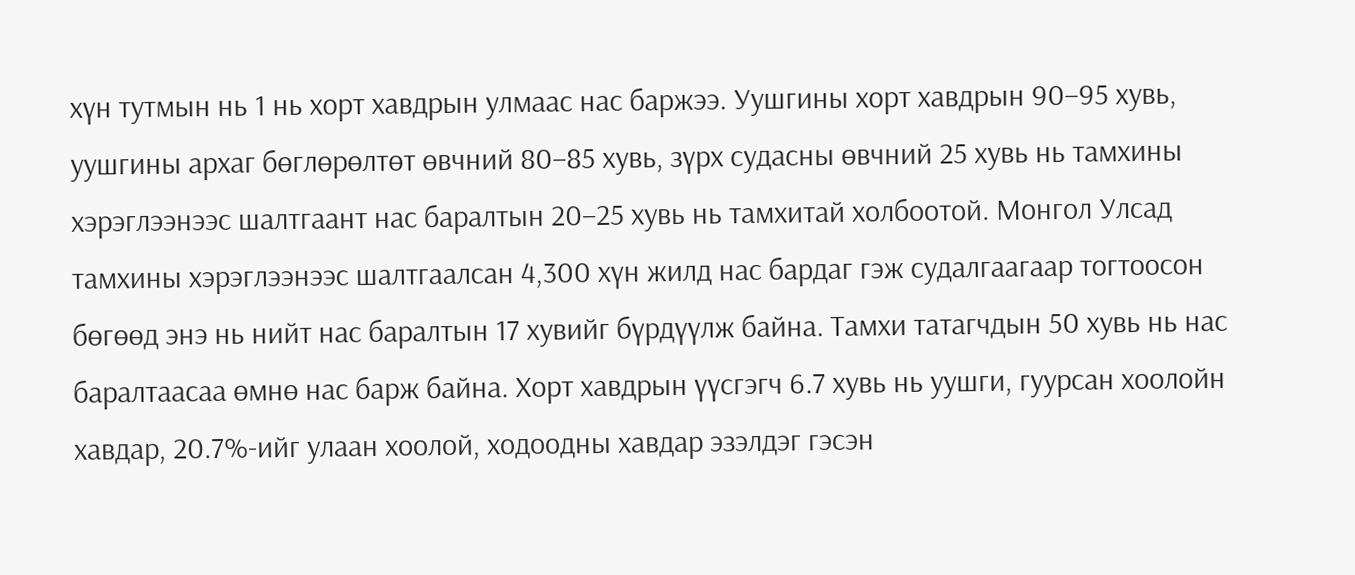хүн тутмын нь 1 нь хорт хавдрын улмаас нас баржээ. Уушгины хорт хавдрын 90–95 хувь, уушгины архаг бөглөрөлтөт өвчний 80–85 хувь, зүрх судасны өвчний 25 хувь нь тамхины хэрэглээнээс шалтгаант нас баралтын 20–25 хувь нь тамхитай холбоотой. Монгол Улсад тамхины хэрэглээнээс шалтгаалсан 4,300 хүн жилд нас бардаг гэж судалгаагаар тогтоосон бөгөөд энэ нь нийт нас баралтын 17 хувийг бүрдүүлж байна. Тамхи татагчдын 50 хувь нь нас баралтаасаа өмнө нас барж байна. Хорт хавдрын үүсгэгч 6.7 хувь нь уушги, гуурсан хоолойн хавдар, 20.7%-ийг улаан хоолой, ходоодны хавдар эзэлдэг гэсэн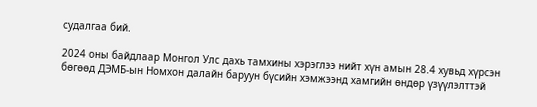судалгаа бий.

2024 оны байдлаар Монгол Улс дахь тамхины хэрэглээ нийт хүн амын 28.4 хувьд хүрсэн бөгөөд ДЭМБ-ын Номхон далайн баруун бүсийн хэмжээнд хамгийн өндөр үзүүлэлттэй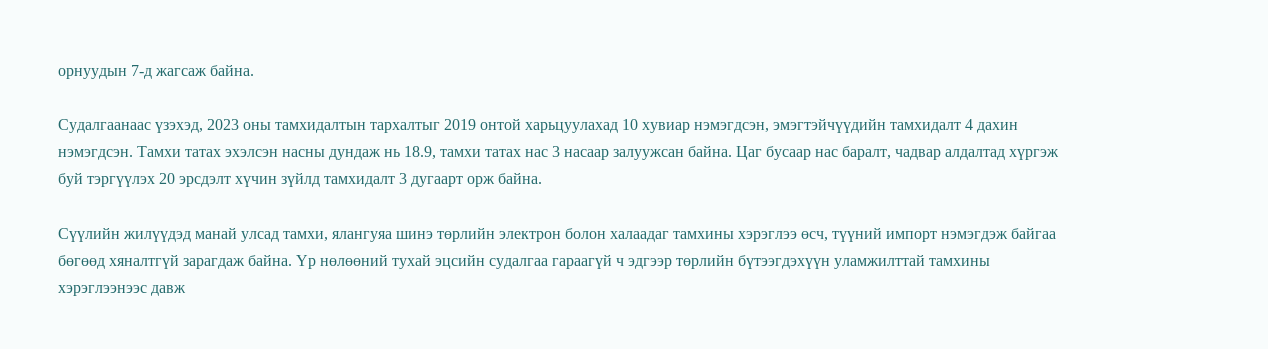орнуудын 7-д жагсаж байна.

Судалгаанаас үзэхэд, 2023 оны тамхидалтын тархалтыг 2019 онтой харьцуулахад 10 хувиар нэмэгдсэн, эмэгтэйчүүдийн тамхидалт 4 дахин нэмэгдсэн. Тамхи татах эхэлсэн насны дундаж нь 18.9, тамхи татах нас 3 насаар залуужсан байна. Цаг бусаар нас баралт, чадвар алдалтад хүргэж буй тэргүүлэх 20 эрсдэлт хүчин зүйлд тамхидалт 3 дугаарт орж байна.

Сүүлийн жилүүдэд манай улсад тамхи, ялангуяа шинэ төрлийн электрон болон халаадаг тамхины хэрэглээ өсч, түүний импорт нэмэгдэж байгаа бөгөөд хяналтгүй зарагдаж байна. Үр нөлөөний тухай эцсийн судалгаа гараагүй ч эдгээр төрлийн бүтээгдэхүүн уламжилттай тамхины хэрэглээнээс давж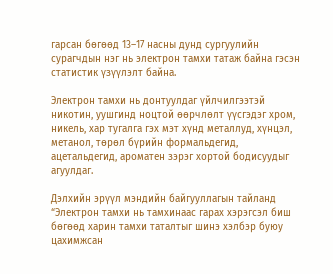гарсан бөгөөд 13–17 насны дунд сургуулийн сурагчдын нэг нь электрон тамхи татаж байна гэсэн статистик үзүүлэлт байна.

Электрон тамхи нь донтуулдаг үйлчилгээтэй никотин, уушгинд ноцтой өөрчлөлт үүсгэдэг хром, никель, хар тугалга гэх мэт хүнд металлуд, хүнцэл, метанол, төрөл бүрийн формальдегид, ацетальдегид, ароматен зэрэг хортой бодисуудыг агуулдаг.

Дэлхийн эрүүл мэндийн байгууллагын тайланд “Электрон тамхи нь тамхинаас гарах хэрэгсэл биш бөгөөд харин тамхи таталтыг шинэ хэлбэр буюу цахимжсан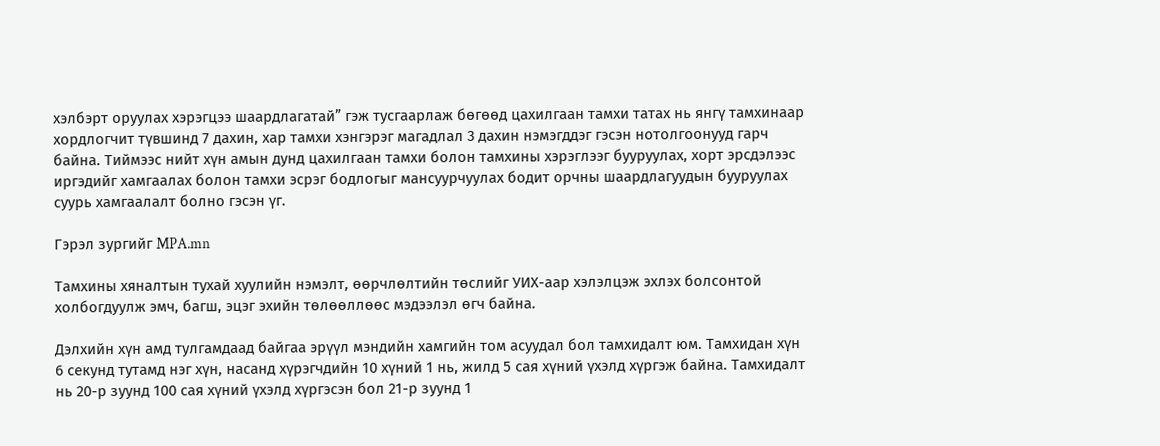хэлбэрт оруулах хэрэгцээ шаардлагатай” гэж тусгаарлаж бөгөөд цахилгаан тамхи татах нь янгү тамхинаар хордлогчит түвшинд 7 дахин, хар тамхи хэнгэрэг магадлал 3 дахин нэмэгддэг гэсэн нотолгоонууд гарч байна. Тиймээс нийт хүн амын дунд цахилгаан тамхи болон тамхины хэрэглээг бууруулах, хорт эрсдэлээс иргэдийг хамгаалах болон тамхи эсрэг бодлогыг мансуурчуулах бодит орчны шаардлагуудын бууруулах суурь хамгаалалт болно гэсэн үг.

Гэрэл зургийг MPA.mn

Тамхины хяналтын тухай хуулийн нэмэлт, өөрчлөлтийн төслийг УИХ-аар хэлэлцэж эхлэх болсонтой холбогдуулж эмч, багш, эцэг эхийн төлөөллөөс мэдээлэл өгч байна.

Дэлхийн хүн амд тулгамдаад байгаа эрүүл мэндийн хамгийн том асуудал бол тамхидалт юм. Тамхидан хүн 6 секунд тутамд нэг хүн, насанд хүрэгчдийн 10 хүний 1 нь, жилд 5 сая хүний үхэлд хүргэж байна. Тамхидалт нь 20-р зуунд 100 сая хүний үхэлд хүргэсэн бол 21-р зуунд 1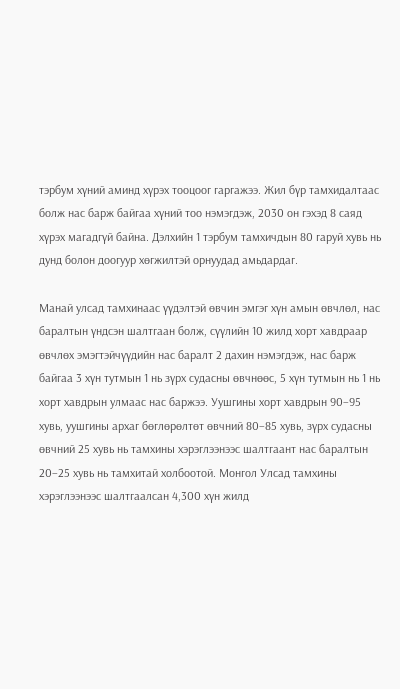тэрбум хүний аминд хүрэх тооцоог гаргажээ. Жил бүр тамхидалтаас болж нас барж байгаа хүний тоо нэмэгдэж, 2030 он гэхэд 8 саяд хүрэх магадгүй байна. Дэлхийн 1 тэрбум тамхичдын 80 гаруй хувь нь дунд болон доогуур хөгжилтэй орнуудад амьдардаг.

Манай улсад тамхинаас үүдэлтэй өвчин эмгэг хүн амын өвчлөл, нас баралтын үндсэн шалтгаан болж, сүүлийн 10 жилд хорт хавдраар өвчлөх эмэгтэйчүүдийн нас баралт 2 дахин нэмэгдэж, нас барж байгаа 3 хүн тутмын 1 нь зүрх судасны өвчнөөс, 5 хүн тутмын нь 1 нь хорт хавдрын улмаас нас баржээ. Уушгины хорт хавдрын 90–95 хувь, уушгины архаг бөглөрөлтөт өвчний 80–85 хувь, зүрх судасны өвчний 25 хувь нь тамхины хэрэглээнээс шалтгаант нас баралтын 20–25 хувь нь тамхитай холбоотой. Монгол Улсад тамхины хэрэглээнээс шалтгаалсан 4,300 хүн жилд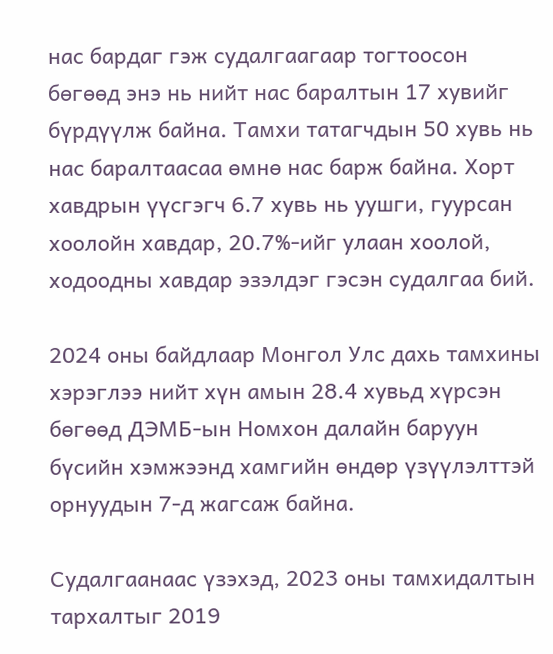нас бардаг гэж судалгаагаар тогтоосон бөгөөд энэ нь нийт нас баралтын 17 хувийг бүрдүүлж байна. Тамхи татагчдын 50 хувь нь нас баралтаасаа өмнө нас барж байна. Хорт хавдрын үүсгэгч 6.7 хувь нь уушги, гуурсан хоолойн хавдар, 20.7%-ийг улаан хоолой, ходоодны хавдар эзэлдэг гэсэн судалгаа бий.

2024 оны байдлаар Монгол Улс дахь тамхины хэрэглээ нийт хүн амын 28.4 хувьд хүрсэн бөгөөд ДЭМБ-ын Номхон далайн баруун бүсийн хэмжээнд хамгийн өндөр үзүүлэлттэй орнуудын 7-д жагсаж байна.

Судалгаанаас үзэхэд, 2023 оны тамхидалтын тархалтыг 2019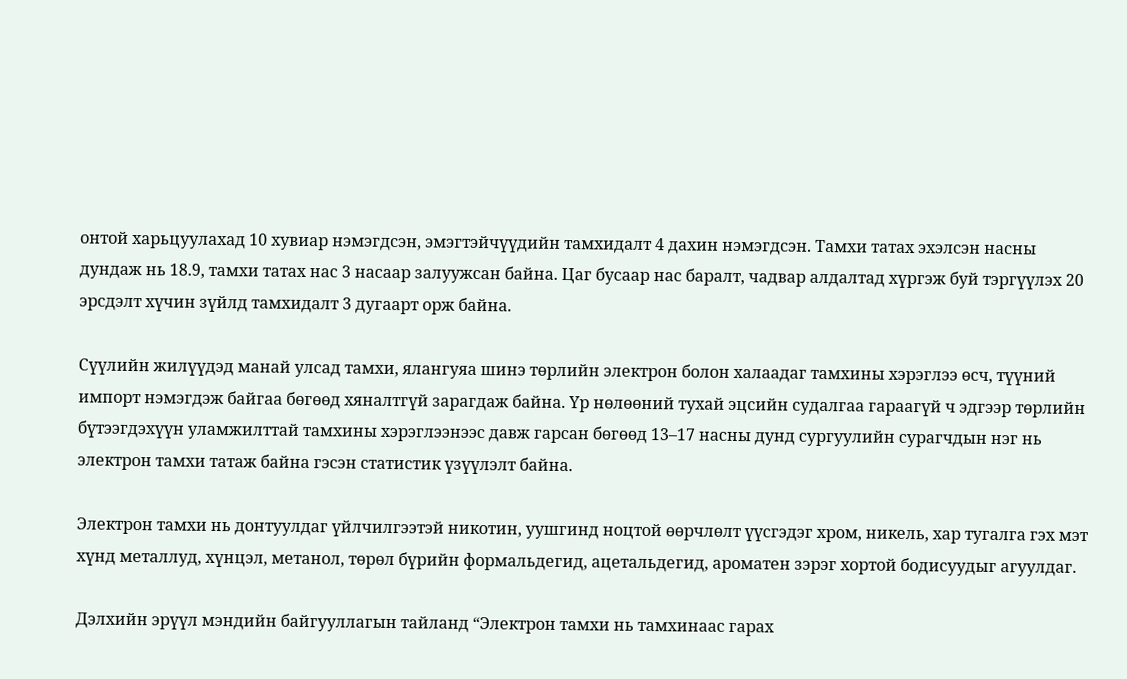онтой харьцуулахад 10 хувиар нэмэгдсэн, эмэгтэйчүүдийн тамхидалт 4 дахин нэмэгдсэн. Тамхи татах эхэлсэн насны дундаж нь 18.9, тамхи татах нас 3 насаар залуужсан байна. Цаг бусаар нас баралт, чадвар алдалтад хүргэж буй тэргүүлэх 20 эрсдэлт хүчин зүйлд тамхидалт 3 дугаарт орж байна.

Сүүлийн жилүүдэд манай улсад тамхи, ялангуяа шинэ төрлийн электрон болон халаадаг тамхины хэрэглээ өсч, түүний импорт нэмэгдэж байгаа бөгөөд хяналтгүй зарагдаж байна. Үр нөлөөний тухай эцсийн судалгаа гараагүй ч эдгээр төрлийн бүтээгдэхүүн уламжилттай тамхины хэрэглээнээс давж гарсан бөгөөд 13–17 насны дунд сургуулийн сурагчдын нэг нь электрон тамхи татаж байна гэсэн статистик үзүүлэлт байна.

Электрон тамхи нь донтуулдаг үйлчилгээтэй никотин, уушгинд ноцтой өөрчлөлт үүсгэдэг хром, никель, хар тугалга гэх мэт хүнд металлуд, хүнцэл, метанол, төрөл бүрийн формальдегид, ацетальдегид, ароматен зэрэг хортой бодисуудыг агуулдаг.

Дэлхийн эрүүл мэндийн байгууллагын тайланд “Электрон тамхи нь тамхинаас гарах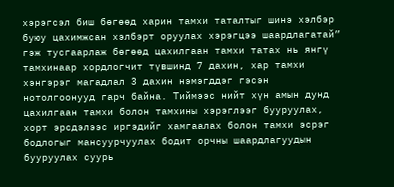хэрэгсэл биш бөгөөд харин тамхи таталтыг шинэ хэлбэр буюу цахимжсан хэлбэрт оруулах хэрэгцээ шаардлагатай” гэж тусгаарлаж бөгөөд цахилгаан тамхи татах нь янгү тамхинаар хордлогчит түвшинд 7 дахин, хар тамхи хэнгэрэг магадлал 3 дахин нэмэгддэг гэсэн нотолгоонууд гарч байна. Тиймээс нийт хүн амын дунд цахилгаан тамхи болон тамхины хэрэглээг бууруулах, хорт эрсдэлээс иргэдийг хамгаалах болон тамхи эсрэг бодлогыг мансуурчуулах бодит орчны шаардлагуудын бууруулах суурь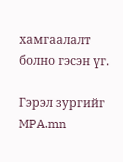хамгаалалт болно гэсэн үг.

Гэрэл зургийг MPA.mn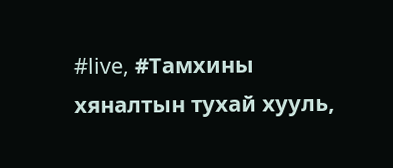#live, #Тамхины хяналтын тухай хууль,